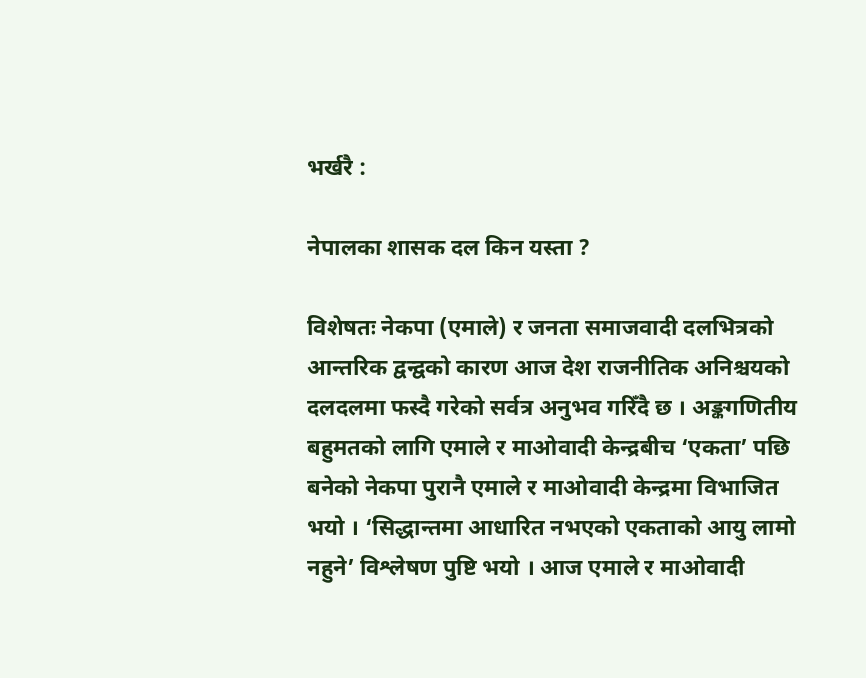भर्खरै :

नेपालका शासक दल किन यस्ता ?

विशेषतः नेकपा (एमाले) र जनता समाजवादी दलभित्रको आन्तरिक द्वन्द्वको कारण आज देश राजनीतिक अनिश्चयको दलदलमा फस्दै गरेको सर्वत्र अनुभव गरिँदै छ । अङ्कगणितीय बहुमतको लागि एमाले र माओवादी केन्द्रबीच ‘एकता’ पछि बनेको नेकपा पुरानै एमाले र माओवादी केन्द्रमा विभाजित भयो । ‘सिद्धान्तमा आधारित नभएको एकताको आयु लामो नहुने’ विश्लेषण पुष्टि भयो । आज एमाले र माओवादी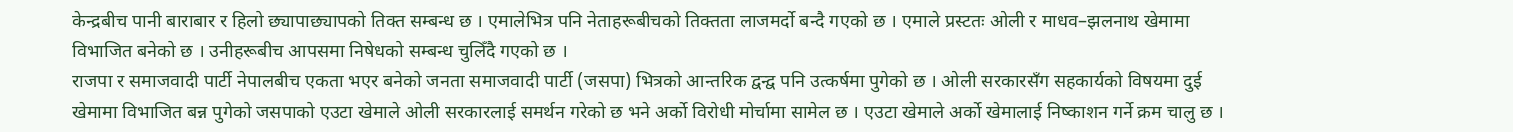केन्द्रबीच पानी बाराबार र हिलो छ्यापाछ्यापको तिक्त सम्बन्ध छ । एमालेभित्र पनि नेताहरूबीचको तिक्तता लाजमर्दो बन्दै गएको छ । एमाले प्रस्टतः ओली र माधव–झलनाथ खेमामा विभाजित बनेको छ । उनीहरूबीच आपसमा निषेधको सम्बन्ध चुलिँदै गएको छ ।
राजपा र समाजवादी पार्टी नेपालबीच एकता भएर बनेको जनता समाजवादी पार्टी (जसपा) भित्रको आन्तरिक द्वन्द्व पनि उत्कर्षमा पुगेको छ । ओली सरकारसँग सहकार्यको विषयमा दुई खेमामा विभाजित बन्न पुगेको जसपाको एउटा खेमाले ओली सरकारलाई समर्थन गरेको छ भने अर्को विरोधी मोर्चामा सामेल छ । एउटा खेमाले अर्को खेमालाई निष्काशन गर्ने क्रम चालु छ ।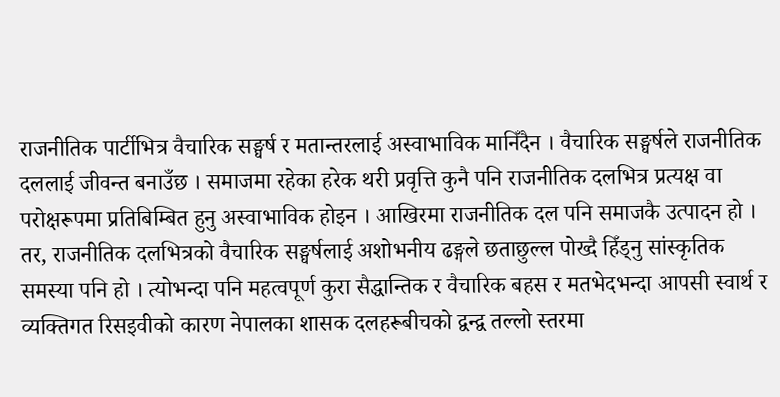राजनीतिक पार्टीभित्र वैचारिक सङ्घर्ष र मतान्तरलाई अस्वाभाविक मानिँदैन । वैचारिक सङ्घर्षले राजनीतिक दललाई जीवन्त बनाउँछ । समाजमा रहेका हरेक थरी प्रवृत्ति कुनै पनि राजनीतिक दलभित्र प्रत्यक्ष वा परोक्षरूपमा प्रतिबिम्बित हुनु अस्वाभाविक होइन । आखिरमा राजनीतिक दल पनि समाजकै उत्पादन हो । तर, राजनीतिक दलभित्रको वैचारिक सङ्घर्षलाई अशोभनीय ढङ्गले छताछुल्ल पोख्दै हिँड्नु सांस्कृतिक समस्या पनि हो । त्योभन्दा पनि महत्वपूर्ण कुरा सैद्धान्तिक र वैचारिक बहस र मतभेदभन्दा आपसी स्वार्थ र व्यक्तिगत रिसइवीको कारण नेपालका शासक दलहरूबीचको द्वन्द्व तल्लो स्तरमा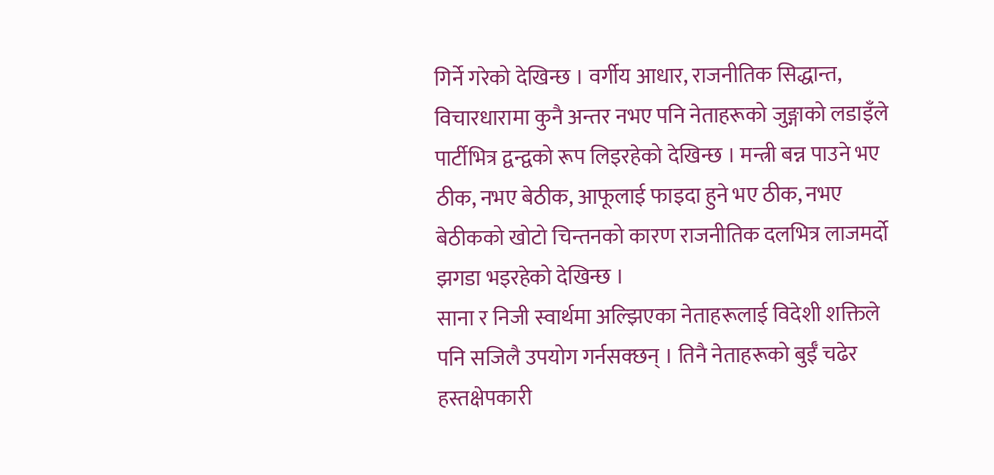गिर्ने गरेको देखिन्छ । वर्गीय आधार, राजनीतिक सिद्धान्त, विचारधारामा कुनै अन्तर नभए पनि नेताहरूको जुङ्गाको लडाइँले पार्टीभित्र द्वन्द्वको रूप लिइरहेको देखिन्छ । मन्त्री बन्न पाउने भए ठीक, नभए बेठीक, आफूलाई फाइदा हुने भए ठीक, नभए बेठीकको खोटो चिन्तनको कारण राजनीतिक दलभित्र लाजमर्दो झगडा भइरहेको देखिन्छ ।
साना र निजी स्वार्थमा अल्झिएका नेताहरूलाई विदेशी शक्तिले पनि सजिलै उपयोग गर्नसक्छन् । तिनै नेताहरूको बुईँ चढेर हस्तक्षेपकारी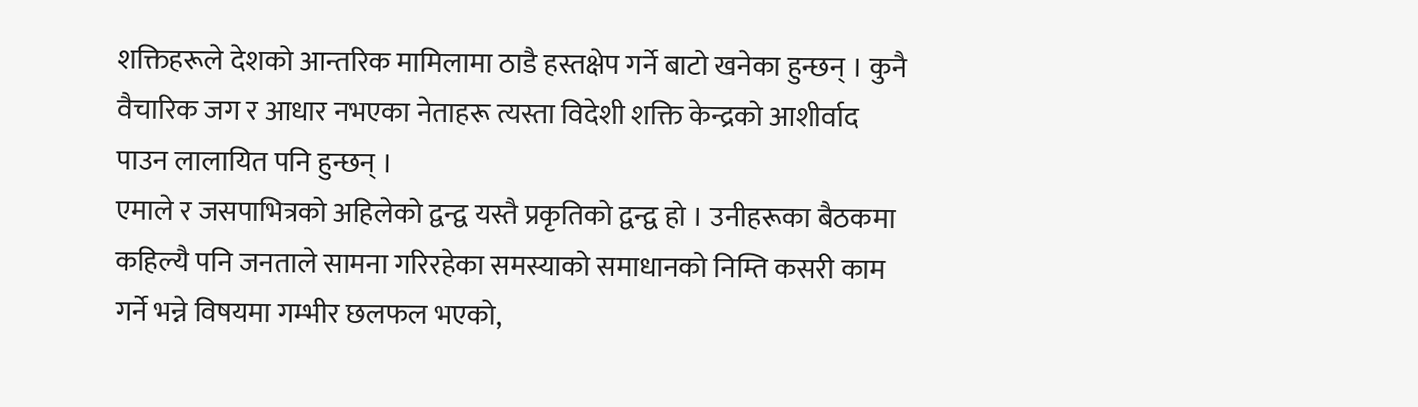शक्तिहरूले देशको आन्तरिक मामिलामा ठाडै हस्तक्षेप गर्ने बाटो खनेका हुन्छन् । कुनै वैचारिक जग र आधार नभएका नेताहरू त्यस्ता विदेशी शक्ति केन्द्रको आशीर्वाद पाउन लालायित पनि हुन्छन् ।
एमाले र जसपाभित्रको अहिलेको द्वन्द्व यस्तै प्रकृतिको द्वन्द्व हो । उनीहरूका बैठकमा कहिल्यै पनि जनताले सामना गरिरहेका समस्याको समाधानको निम्ति कसरी काम गर्ने भन्ने विषयमा गम्भीर छलफल भएको,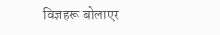विज्ञहरू बोलाएर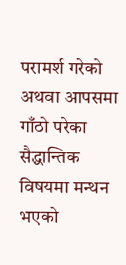परामर्श गरेको अथवा आपसमा गाँठो परेका सैद्धान्तिक विषयमा मन्थन भएको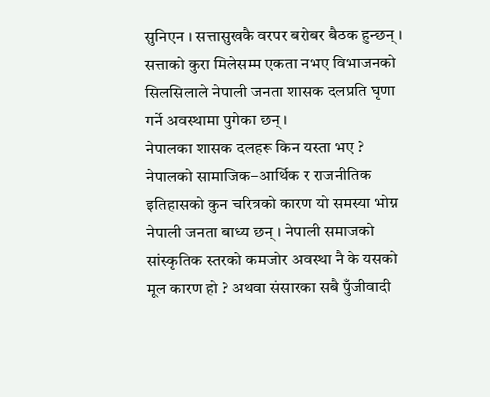सुनिएन । सत्तासुखकै वरपर बरोबर बैठक हुन्छन् । सत्ताको कुरा मिलेसम्म एकता नभए विभाजनको सिलसिलाले नेपाली जनता शासक दलप्रति घृणा गर्ने अवस्थामा पुगेका छन् ।
नेपालका शासक दलहरू किन यस्ता भए ? नेपालको सामाजिक–आर्थिक र राजनीतिक इतिहासको कुन चरित्रको कारण यो समस्या भोग्न नेपाली जनता बाध्य छन् । नेपाली समाजको सांस्कृतिक स्तरको कमजोर अवस्था नै के यसको मूल कारण हो ? अथवा संसारका सबै पुँजीवादी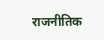राजनीतिक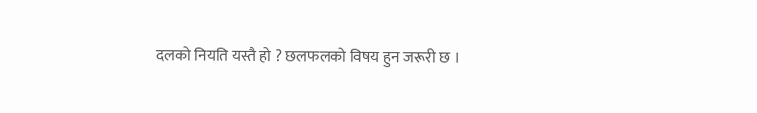दलको नियति यस्तै हो ? छलफलको विषय हुन जरूरी छ ।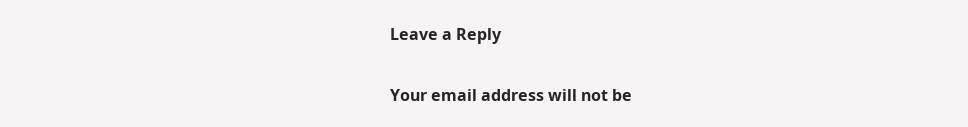Leave a Reply

Your email address will not be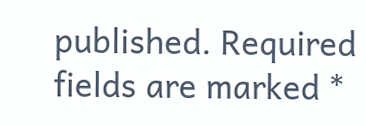published. Required fields are marked *